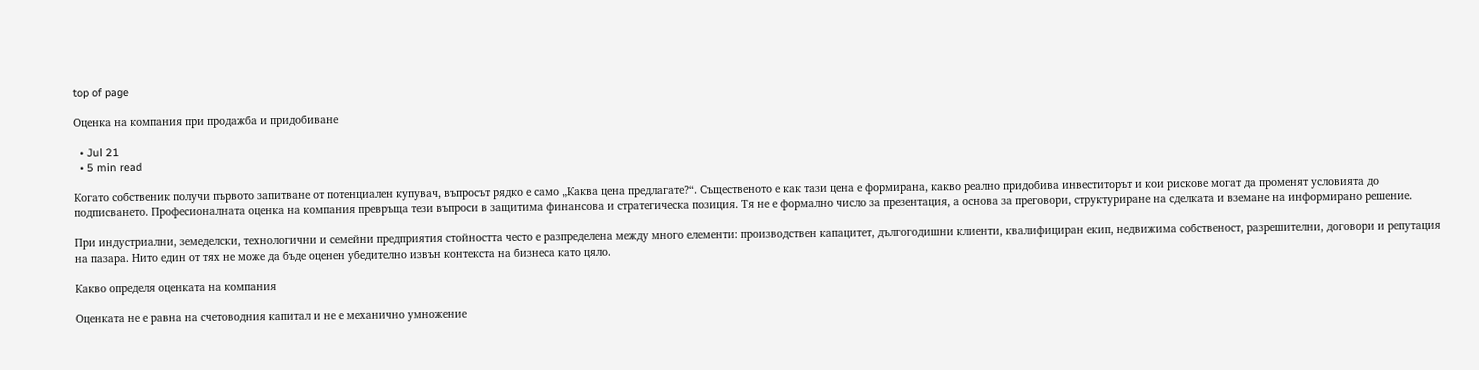top of page

Оценка на компания при продажба и придобиване

  • Jul 21
  • 5 min read

Когато собственик получи първото запитване от потенциален купувач, въпросът рядко е само „Каква цена предлагате?“. Същественото е как тази цена е формирана, какво реално придобива инвеститорът и кои рискове могат да променят условията до подписването. Професионалната оценка на компания превръща тези въпроси в защитима финансова и стратегическа позиция. Тя не е формално число за презентация, а основа за преговори, структуриране на сделката и вземане на информирано решение.

При индустриални, земеделски, технологични и семейни предприятия стойността често е разпределена между много елементи: производствен капацитет, дългогодишни клиенти, квалифициран екип, недвижима собственост, разрешителни, договори и репутация на пазара. Нито един от тях не може да бъде оценен убедително извън контекста на бизнеса като цяло.

Какво определя оценката на компания

Оценката не е равна на счетоводния капитал и не е механично умножение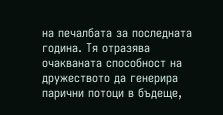на печалбата за последната година. Тя отразява очакваната способност на дружеството да генерира парични потоци в бъдеще,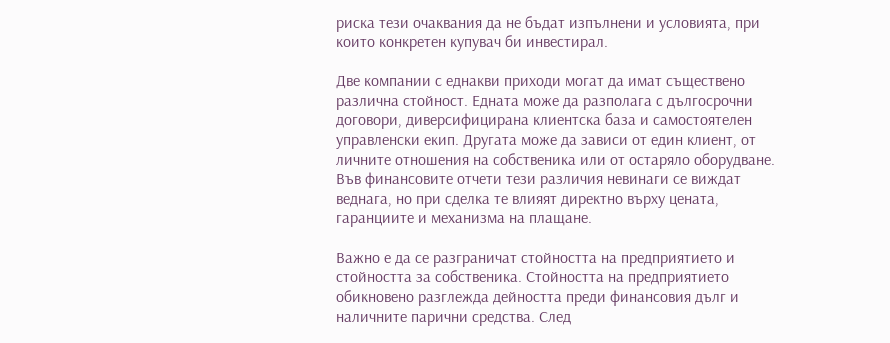риска тези очаквания да не бъдат изпълнени и условията, при които конкретен купувач би инвестирал.

Две компании с еднакви приходи могат да имат съществено различна стойност. Едната може да разполага с дългосрочни договори, диверсифицирана клиентска база и самостоятелен управленски екип. Другата може да зависи от един клиент, от личните отношения на собственика или от остаряло оборудване. Във финансовите отчети тези различия невинаги се виждат веднага, но при сделка те влияят директно върху цената, гаранциите и механизма на плащане.

Важно е да се разграничат стойността на предприятието и стойността за собственика. Стойността на предприятието обикновено разглежда дейността преди финансовия дълг и наличните парични средства. След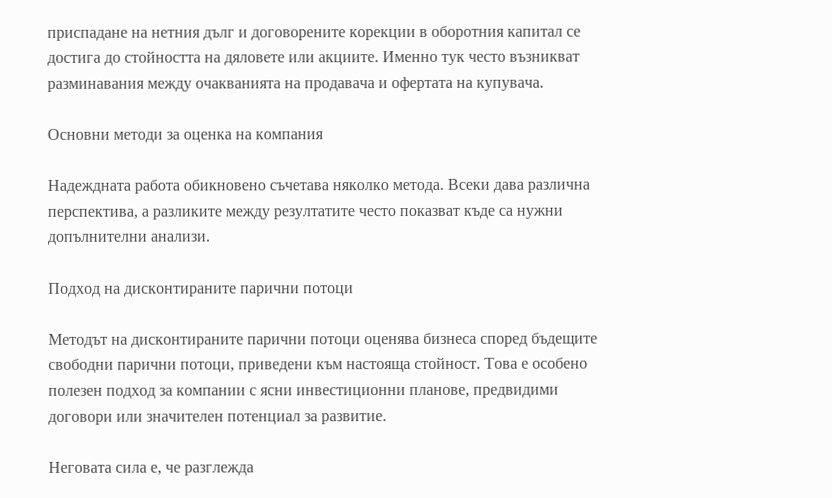приспадане на нетния дълг и договорените корекции в оборотния капитал се достига до стойността на дяловете или акциите. Именно тук често възникват разминавания между очакванията на продавача и офертата на купувача.

Основни методи за оценка на компания

Надеждната работа обикновено съчетава няколко метода. Всеки дава различна перспектива, а разликите между резултатите често показват къде са нужни допълнителни анализи.

Подход на дисконтираните парични потоци

Методът на дисконтираните парични потоци оценява бизнеса според бъдещите свободни парични потоци, приведени към настояща стойност. Това е особено полезен подход за компании с ясни инвестиционни планове, предвидими договори или значителен потенциал за развитие.

Неговата сила е, че разглежда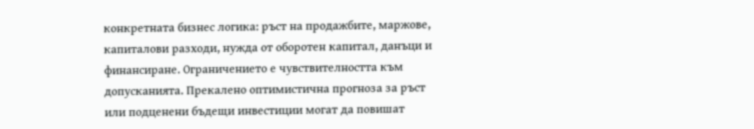конкретната бизнес логика: ръст на продажбите, маржове, капиталови разходи, нужда от оборотен капитал, данъци и финансиране. Ограничението е чувствителността към допусканията. Прекалено оптимистична прогноза за ръст или подценени бъдещи инвестиции могат да повишат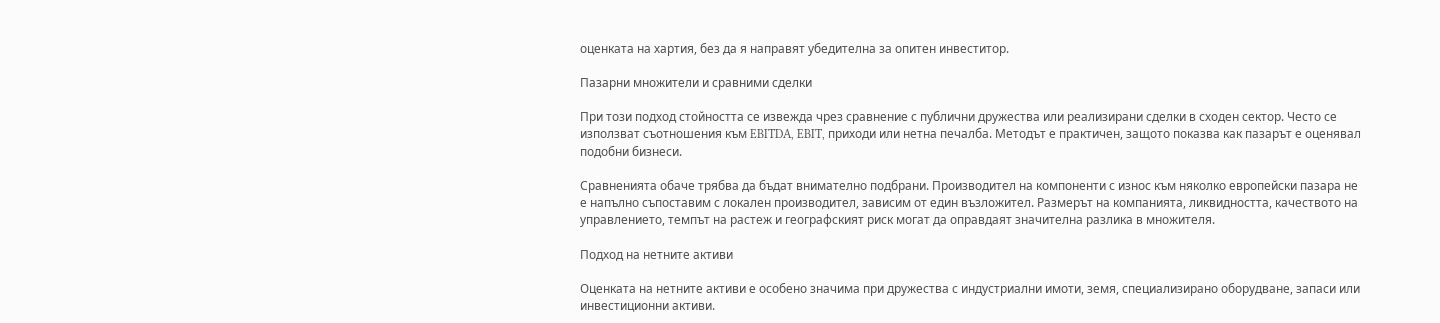оценката на хартия, без да я направят убедителна за опитен инвеститор.

Пазарни множители и сравними сделки

При този подход стойността се извежда чрез сравнение с публични дружества или реализирани сделки в сходен сектор. Често се използват съотношения към EBITDA, EBIT, приходи или нетна печалба. Методът е практичен, защото показва как пазарът е оценявал подобни бизнеси.

Сравненията обаче трябва да бъдат внимателно подбрани. Производител на компоненти с износ към няколко европейски пазара не е напълно съпоставим с локален производител, зависим от един възложител. Размерът на компанията, ликвидността, качеството на управлението, темпът на растеж и географският риск могат да оправдаят значителна разлика в множителя.

Подход на нетните активи

Оценката на нетните активи е особено значима при дружества с индустриални имоти, земя, специализирано оборудване, запаси или инвестиционни активи.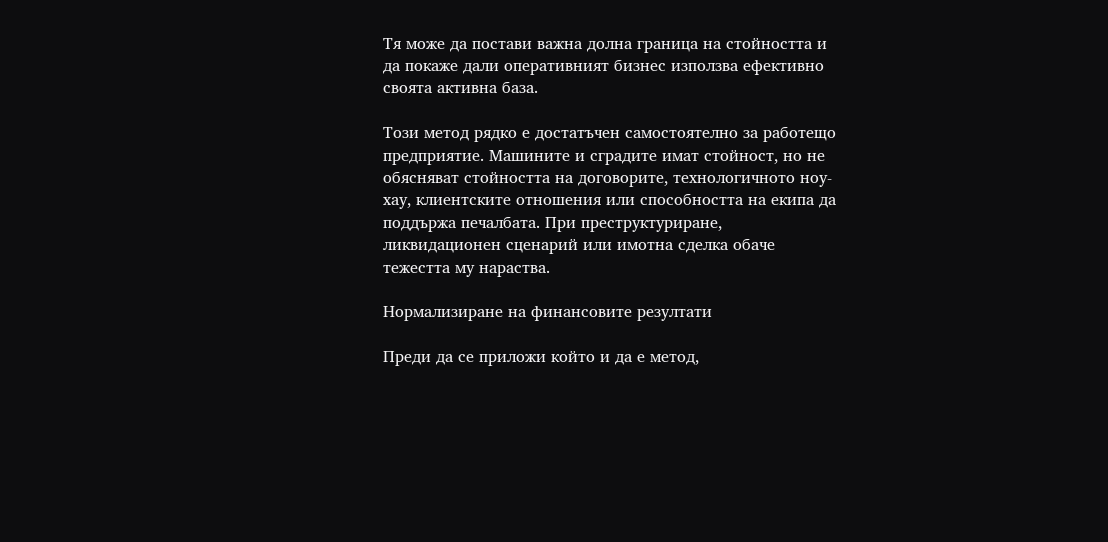Тя може да постави важна долна граница на стойността и да покаже дали оперативният бизнес използва ефективно своята активна база.

Този метод рядко е достатъчен самостоятелно за работещо предприятие. Машините и сградите имат стойност, но не обясняват стойността на договорите, технологичното ноу-хау, клиентските отношения или способността на екипа да поддържа печалбата. При преструктуриране, ликвидационен сценарий или имотна сделка обаче тежестта му нараства.

Нормализиране на финансовите резултати

Преди да се приложи който и да е метод,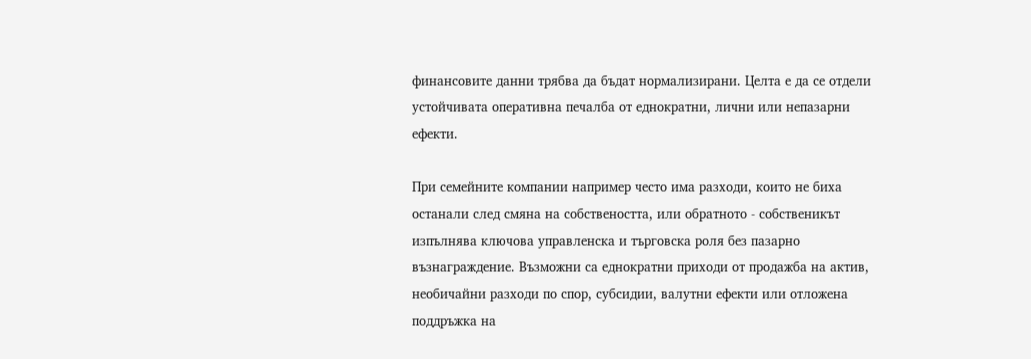финансовите данни трябва да бъдат нормализирани. Целта е да се отдели устойчивата оперативна печалба от еднократни, лични или непазарни ефекти.

При семейните компании например често има разходи, които не биха останали след смяна на собствеността, или обратното - собственикът изпълнява ключова управленска и търговска роля без пазарно възнаграждение. Възможни са еднократни приходи от продажба на актив, необичайни разходи по спор, субсидии, валутни ефекти или отложена поддръжка на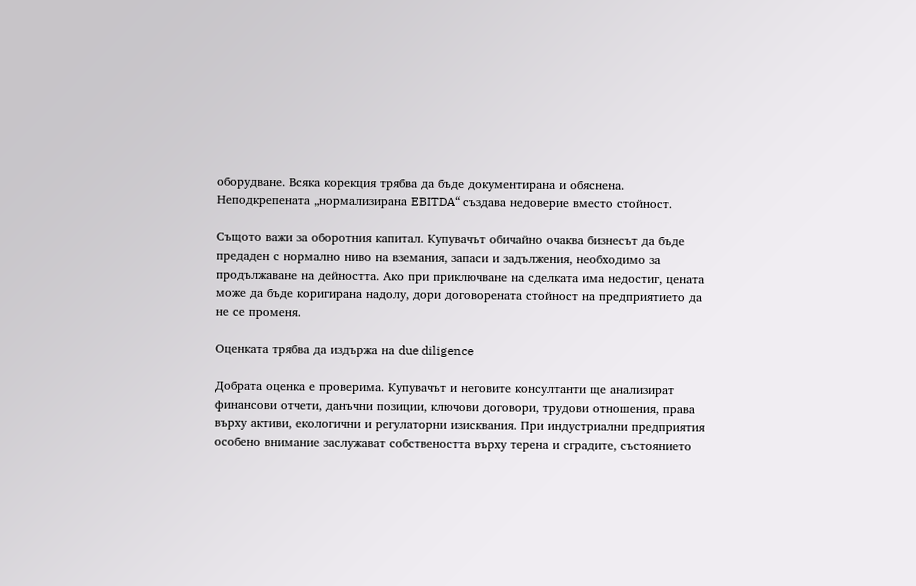оборудване. Всяка корекция трябва да бъде документирана и обяснена. Неподкрепената „нормализирана EBITDA“ създава недоверие вместо стойност.

Същото важи за оборотния капитал. Купувачът обичайно очаква бизнесът да бъде предаден с нормално ниво на вземания, запаси и задължения, необходимо за продължаване на дейността. Ако при приключване на сделката има недостиг, цената може да бъде коригирана надолу, дори договорената стойност на предприятието да не се променя.

Оценката трябва да издържа на due diligence

Добрата оценка е проверима. Купувачът и неговите консултанти ще анализират финансови отчети, данъчни позиции, ключови договори, трудови отношения, права върху активи, екологични и регулаторни изисквания. При индустриални предприятия особено внимание заслужават собствеността върху терена и сградите, състоянието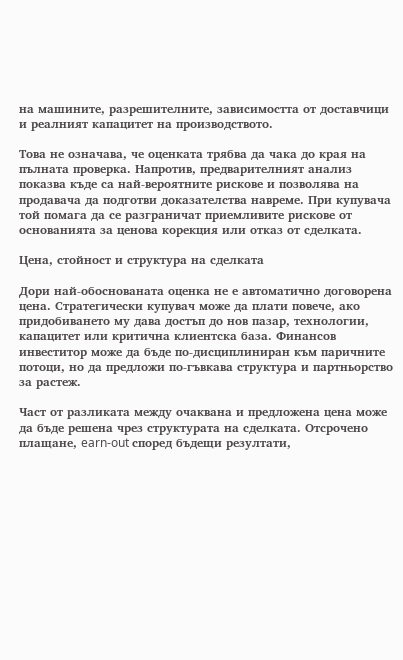на машините, разрешителните, зависимостта от доставчици и реалният капацитет на производството.

Това не означава, че оценката трябва да чака до края на пълната проверка. Напротив, предварителният анализ показва къде са най-вероятните рискове и позволява на продавача да подготви доказателства навреме. При купувача той помага да се разграничат приемливите рискове от основанията за ценова корекция или отказ от сделката.

Цена, стойност и структура на сделката

Дори най-обоснованата оценка не е автоматично договорена цена. Стратегически купувач може да плати повече, ако придобиването му дава достъп до нов пазар, технологии, капацитет или критична клиентска база. Финансов инвеститор може да бъде по-дисциплиниран към паричните потоци, но да предложи по-гъвкава структура и партньорство за растеж.

Част от разликата между очаквана и предложена цена може да бъде решена чрез структурата на сделката. Отсрочено плащане, earn-out според бъдещи резултати,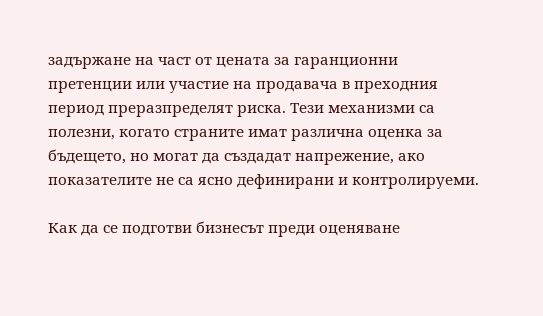задържане на част от цената за гаранционни претенции или участие на продавача в преходния период преразпределят риска. Тези механизми са полезни, когато страните имат различна оценка за бъдещето, но могат да създадат напрежение, ако показателите не са ясно дефинирани и контролируеми.

Как да се подготви бизнесът преди оценяване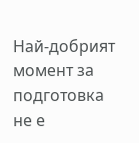Най-добрият момент за подготовка не е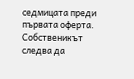седмицата преди първата оферта. Собственикът следва да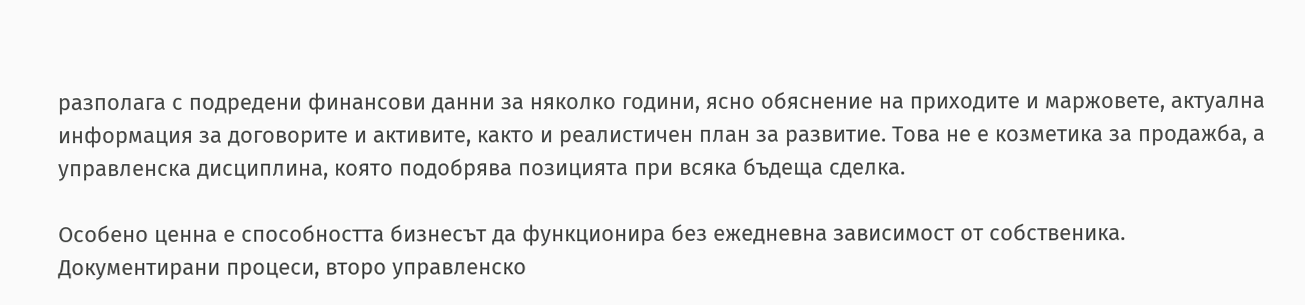разполага с подредени финансови данни за няколко години, ясно обяснение на приходите и маржовете, актуална информация за договорите и активите, както и реалистичен план за развитие. Това не е козметика за продажба, а управленска дисциплина, която подобрява позицията при всяка бъдеща сделка.

Особено ценна е способността бизнесът да функционира без ежедневна зависимост от собственика. Документирани процеси, второ управленско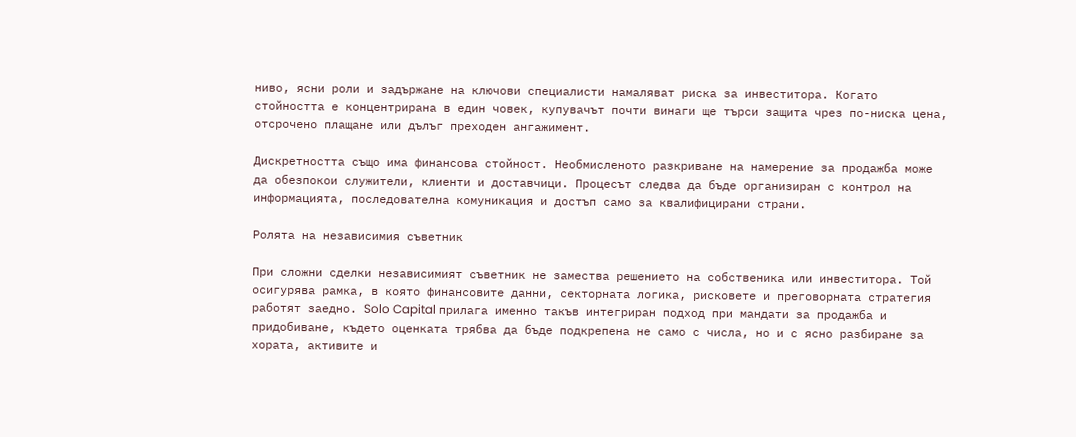ниво, ясни роли и задържане на ключови специалисти намаляват риска за инвеститора. Когато стойността е концентрирана в един човек, купувачът почти винаги ще търси защита чрез по-ниска цена, отсрочено плащане или дълъг преходен ангажимент.

Дискретността също има финансова стойност. Необмисленото разкриване на намерение за продажба може да обезпокои служители, клиенти и доставчици. Процесът следва да бъде организиран с контрол на информацията, последователна комуникация и достъп само за квалифицирани страни.

Ролята на независимия съветник

При сложни сделки независимият съветник не замества решението на собственика или инвеститора. Той осигурява рамка, в която финансовите данни, секторната логика, рисковете и преговорната стратегия работят заедно. Solo Capital прилага именно такъв интегриран подход при мандати за продажба и придобиване, където оценката трябва да бъде подкрепена не само с числа, но и с ясно разбиране за хората, активите и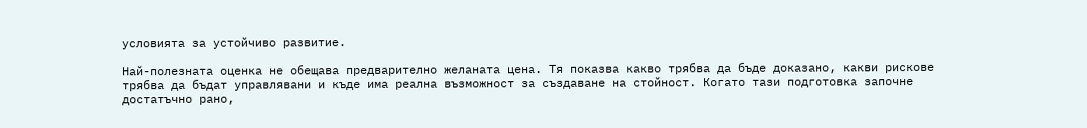условията за устойчиво развитие.

Най-полезната оценка не обещава предварително желаната цена. Тя показва какво трябва да бъде доказано, какви рискове трябва да бъдат управлявани и къде има реална възможност за създаване на стойност. Когато тази подготовка започне достатъчно рано,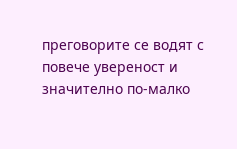преговорите се водят с повече увереност и значително по-малко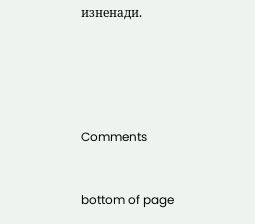изненади.





Comments


bottom of page